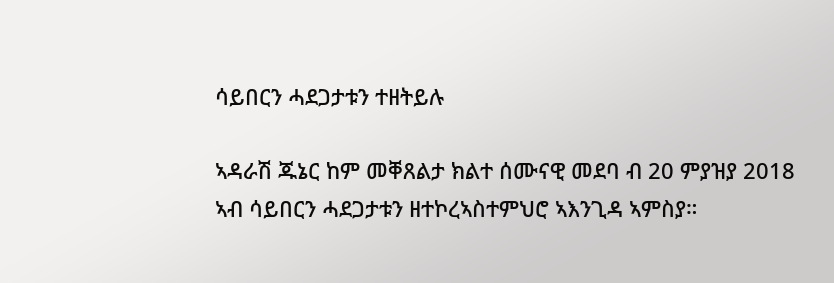ሳይበርን ሓደጋታቱን ተዘትይሉ

ኣዳራሽ ጁኔር ከም መቐጸልታ ክልተ ሰሙናዊ መደባ ብ 20 ምያዝያ 2018 ኣብ ሳይበርን ሓደጋታቱን ዘተኮረኣስተምህሮ ኣእንጊዳ ኣምስያ።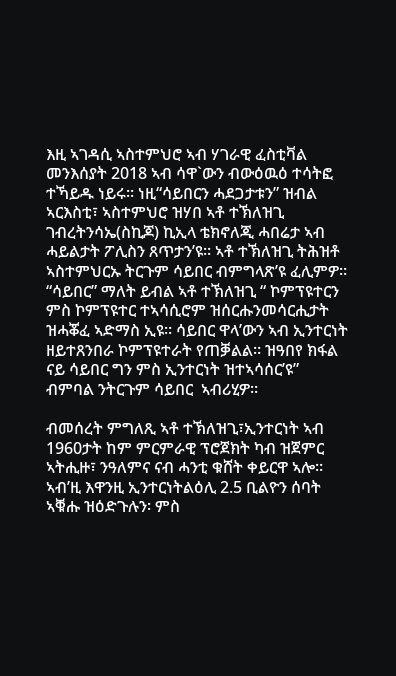እዚ ኣገዳሲ ኣስተምህሮ ኣብ ሃገራዊ ፈስቲቫል መንእሰያት 2018 ኣብ ሳዋ`ውን ብውዕዉዕ ተሳትፎ ተኻይዱ ነይሩ። ነዚ“ሳይበርን ሓደጋታቱን” ዝብል ኣርእስቲ፣ ኣስተምህሮ ዝሃበ ኣቶ ተኽለዝጊ ገብረትንሳኤ(ስኪጆ) ኪኢላ ቴክኖለጂ ሓበሬታ ኣብ ሓይልታት ፖሊስን ጸጥታን’ዩ። ኣቶ ተኽለዝጊ ትሕዝቶ ኣስተምህርኡ ትርጉም ሳይበር ብምግላጽ’ዩ ፈሊምዎ። “ሳይበር” ማለት ይብል ኣቶ ተኽለዝጊ “ ኮምፕዩተርን ምስ ኮምፕዩተር ተኣሳሲሮም ዝሰርሑንመሳርሒታት ዝሓቖፈ ኣድማስ ኢዩ። ሳይበር ዋላ’ውን ኣብ ኢንተርነት ዘይተጸንበራ ኮምፕዩተራት የጠቓልል። ዝዓበየ ክፋል ናይ ሳይበር ግን ምስ ኢንተርነት ዝተኣሳሰር’ዩ” ብምባል ንትርጉም ሳይበር  ኣብሪሂዎ።

ብመሰረት ምግለጺ ኣቶ ተኽለዝጊ፣ኢንተርነት ኣብ 1960ታት ከም ምርምራዊ ፕሮጀክት ካብ ዝጀምር ኣትሒዙ፣ ንዓለምና ናብ ሓንቲ ቁሸት ቀይርዋ ኣሎ። ኣብ’ዚ እዋንዚ ኢንተርነትልዕሊ 2.5 ቢልዮን ሰባት ኣቑሑ ዝዕድጉሉን፡ ምስ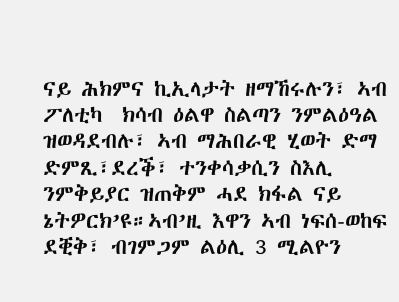ናይ ሕክምና ኪኢላታት ዘማኸሩሉን፣ ኣብ ፖለቲካ  ክሳብ ዕልዋ ስልጣን ንምልዕዓል ዝወዳደብሉ፣ ኣብ ማሕበራዊ ሂወት ድማ ድምጺ፣ደረቕ፣ ተንቀሳቃሲን ስእሊ ንምቅይያር ዝጠቅም ሓደ ክፋል ናይ ኔትዎርክ’ዩ።ኣብ’ዚ እዋን ኣብ ነፍሰ-ወከፍ ደቒቅ፣ ብገምጋም ልዕሊ 3 ሚልዮን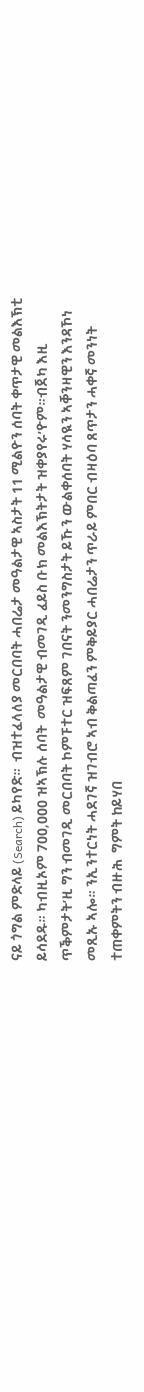ናይ ጎግል ምድላይ (Search) ይካየድ።  ብዝተፈላለያ መርበባት ሓበሬታ መዓልታዊ ኣስታት 11 ሚልዮን ሰባት ቀጥታዊ መልእኽቲ ይሳደዱ። ካብዚኦም 700,000 ዝኣኽሉ ሰባት  መዓልታዊ ብመገዲ ፈይስ ቡክ መልእኽትታት ዝቀያየሩ’ዮም።ብጀካ እዚ ጥቕምታት’ዚ ግን ብመገዲ መርበባት ኮምፑተር ዝፍጸም ገበናት ንመንግስታት ይኹን ውልቀሰባት ሃሳዪን ኣቐንዛዊን እንዳኾነ መጺኡ ኣሎ። ንኢንተርነት ሓደገኛ ዝገብሮ ኣብ ቅልጣፈን ምቅይያር ሓበሬታን ጥራይ ምበር ብዛዕባ ጸጥታን ሓቀኛ መንነት ተጠቀምትን ብዙሕ  ግምት ከይሃበ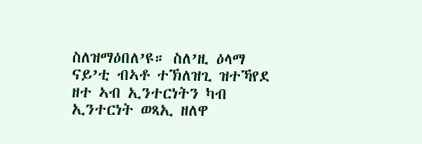ስለዝማዕበለ’ዩ። ስለ’ዚ ዕላማ ናይ’ቲ ብኣቶ ተኽለዝጊ ዝተኻየደ ዘተ ኣብ ኢንተርነትን ካብ ኢንተርነት ወጻኢ ዘለዋ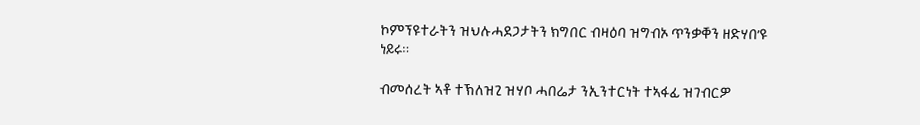ኮምፕዩተራትን ዝህሉሓደጋታትን ክግበር ብዛዕባ ዝግብኦ ጥንቃቐን ዘድሃበ’ዩ ነይሩ።

ብመሰረት ኣቶ ተኽለዝጊ ዝሃቦ ሓበሬታ ንኢንተርነት ተኣፋፊ ዝገብርዎ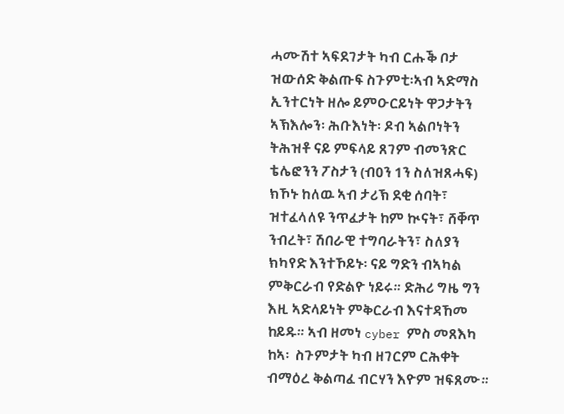ሓሙሽተ ኣፍደገታት ካብ ርሑቕ ቦታ ዝውሰድ ቅልጡፍ ስጉምቲ፡ኣብ ኣድማስ ኢንተርነት ዘሎ ይምዑርይነት ዋጋታትን ኣኽእሎን፡ ሕቡእነት፡ ዶብ ኣልቦነትን ትሕዝቶ ናይ ምፍላይ ጸገም ብመንጽር ቴሌፎንን ፖስታን (ብ0ን 1ን ስለዝጸሓፍ) ክኾኑ ከለዉ ኣብ ታሪኽ ደቂ ሰባት፣ ዝተፈላለዩ ንጥፈታት ከም ኲናት፣ ሸቐጥ ንብረት፣ ሽበራዊ ተግባራትን፣ ስለያን ክካየድ እንተኾይኑ፡ ናይ ግድን ብኣካል ምቅርራብ የድልዮ ነይሩ። ድሕሪ ግዜ ግን እዚ ኣድላይነት ምቅርራብ እናተዳኸመ ከይዱ። ኣብ ዘመነ cyber ምስ መጸእካ ከኣ፡  ስጉምታት ካብ ዘገርም ርሕቀት ብማዕረ ቅልጣፈ ብርሃን እዮም ዝፍጸሙ።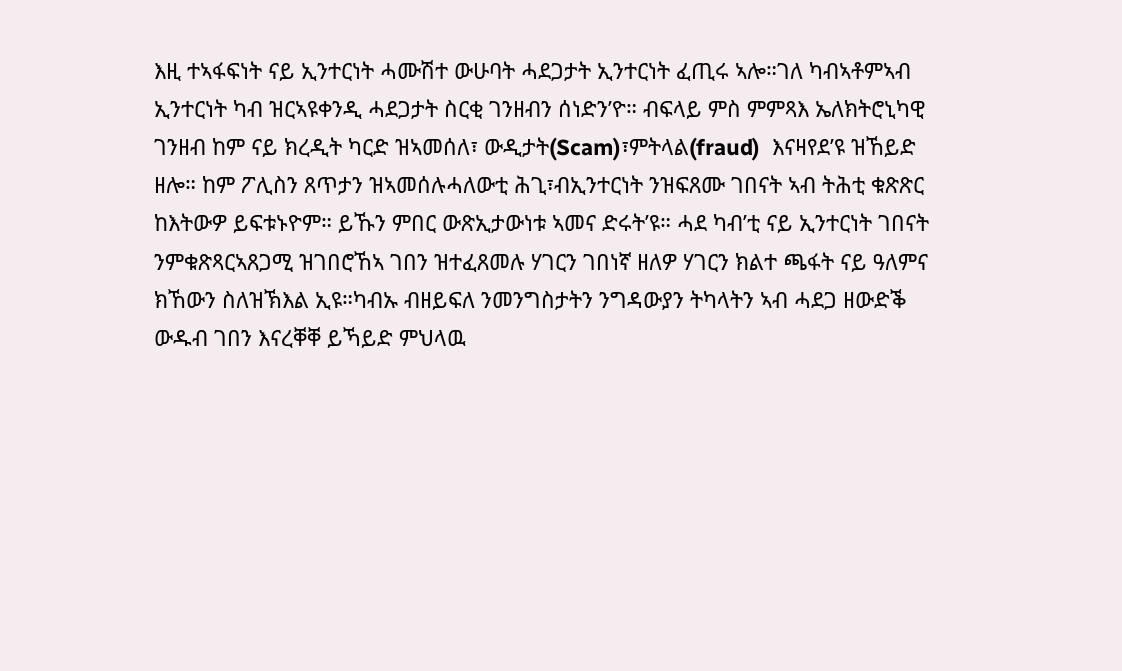እዚ ተኣፋፍነት ናይ ኢንተርነት ሓሙሽተ ውሁባት ሓደጋታት ኢንተርነት ፈጢሩ ኣሎ።ገለ ካብኣቶምኣብ ኢንተርነት ካብ ዝርኣዩቀንዲ ሓደጋታት ስርቂ ገንዘብን ሰነድን’ዮ። ብፍላይ ምስ ምምጻእ ኤለክትሮኒካዊ ገንዘብ ከም ናይ ክረዲት ካርድ ዝኣመሰለ፣ ውዲታት(Scam)፣ምትላል(fraud)  እናዛየደ’ዩ ዝኸይድ ዘሎ። ከም ፖሊስን ጸጥታን ዝኣመሰሉሓለውቲ ሕጊ፣ብኢንተርነት ንዝፍጸሙ ገበናት ኣብ ትሕቲ ቁጽጽር ከእትውዎ ይፍቱኑዮም። ይኹን ምበር ውጽኢታውነቱ ኣመና ድሩት’ዩ። ሓደ ካብ’ቲ ናይ ኢንተርነት ገበናት ንምቁጽጻርኣጸጋሚ ዝገበሮኸኣ ገበን ዝተፈጸመሉ ሃገርን ገበነኛ ዘለዎ ሃገርን ክልተ ጫፋት ናይ ዓለምና ክኸውን ስለዝኽእል ኢዩ።ካብኡ ብዘይፍለ ንመንግስታትን ንግዳውያን ትካላትን ኣብ ሓደጋ ዘውድቕ ውዱብ ገበን እናረቐቐ ይኻይድ ምህላዉ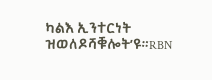ካልእ ኢንተርነት ዝወለዶሻቑሎት’ዩ።RBN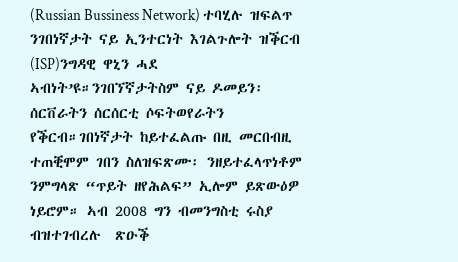(Russian Bussiness Network) ተባሂሉ ዝፍልጥ ንገበነኛታት ናይ ኢንተርነት እገልጉሎት ዝቕርብ (ISP)ንግዳዊ ዋኒን ሓደ ኣብነት’ዩ።ንገበኘኛታትስም ናይ ዶመይን፡ ሰርቨራትን ሰርሰርቲ ሶፍትወየራትን የቕርብ።ገበነኛታት ከይተፈልጡ በዚ መርበብዚ ተጠቒሞም ገበን ስለዝፍጽሙ፡ ንዘይተፈላጥነቶም ንምግላጽ “ጥይት ዘየሕልፍ” ኢሎም ይጽውዕዎ ነይሮም። ኣብ 2008 ግን ብመንግስቲ ሩስያ ብዝተገብረሉ  ጽዑቕ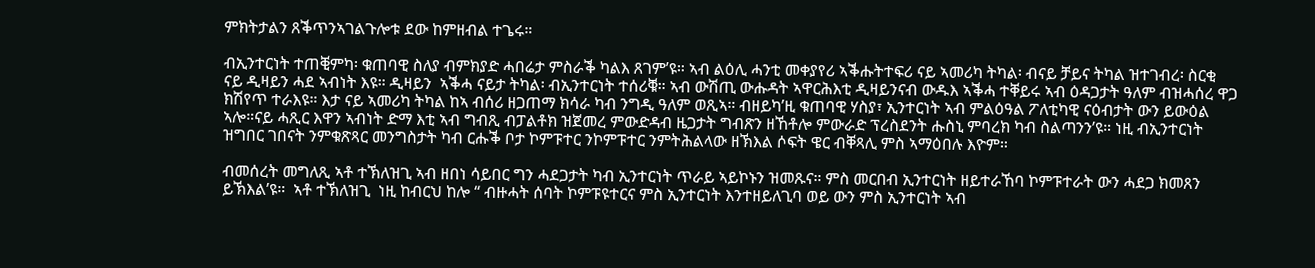ምክትታልን ጸቕጥንኣገልጉሎቱ ደው ከምዘብል ተጌሩ።

ብኢንተርነት ተጠቒምካ፡ ቁጠባዊ ስለያ ብምክያድ ሓበሬታ ምስራቕ ካልእ ጸገም’ዩ። ኣብ ልዕሊ ሓንቲ መቀያየሪ ኣቕሑትተፍሪ ናይ ኣመሪካ ትካል፡ ብናይ ቻይና ትካል ዝተገብረ፡ ስርቂ ናይ ዲዛይን ሓደ ኣብነት እዩ። ዲዛይን  ኣቕሓ ናይታ ትካል፡ ብኢንተርነት ተሰሪቑ። ኣብ ውሽጢ ውሑዳት ኣዋርሕእቲ ዲዛይንናብ ውዱእ ኣቕሓ ተቐይሩ ኣብ ዕዳጋታት ዓለም ብዝሓሰረ ዋጋ ክሽየጥ ተራእዩ። እታ ናይ ኣመሪካ ትካል ከኣ ብሰሪ ዘጋጠማ ክሳራ ካብ ንግዲ ዓለም ወጺኣ። ብዘይካ’ዚ ቁጠባዊ ሃስያ፣ ኢንተርነት ኣብ ምልዕዓል ፖለቲካዊ ናዕብታት ውን ይውዕል ኣሎ።ናይ ሓጺር እዋን ኣብነት ድማ እቲ ኣብ ግብጺ ብፓልቶክ ዝጀመረ ምውድዳብ ዜጋታት ግብጽን ዘኸቶሎ ምውራድ ፕረስደንት ሑስኒ ምባረክ ካብ ስልጣንን’ዩ። ነዚ ብኢንተርነት ዝግበር ገበናት ንምቁጽጻር መንግስታት ካብ ርሑቕ ቦታ ኮምፑተር ንኮምፑተር ንምትሕልላው ዘኽእል ሶፍት ዌር ብቐጻሊ ምስ ኣማዕበሉ እዮም።

ብመሰረት መግለጺ ኣቶ ተኽለዝጊ ኣብ ዘበነ ሳይበር ግን ሓደጋታት ካብ ኢንተርነት ጥራይ ኣይኮኑን ዝመጹና። ምስ መርበብ ኢንተርነት ዘይተራኸባ ኮምፑተራት ውን ሓደጋ ክመጸን ይኽእል’ዩ።  ኣቶ ተኽለዝጊ  ነዚ ከብርህ ከሎ “ ብዙሓት ሰባት ኮምፑዩተርና ምስ ኢንተርነት እንተዘይለጊባ ወይ ውን ምስ ኢንተርነት ኣብ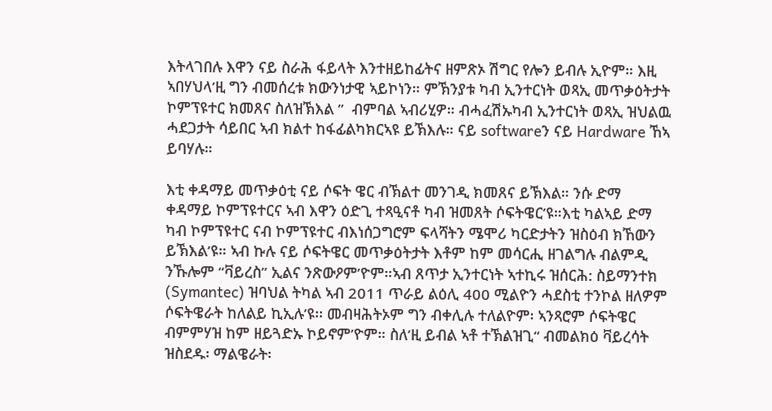እትላገበሉ እዋን ናይ ስራሕ ፋይላት እንተዘይከፊትና ዘምጽኦ ሽግር የሎን ይብሉ ኢዮም። እዚ ኣበሃህላ’ዚ ግን ብመሰረቱ ክውንነታዊ ኣይኮነን። ምኽንያቱ ካብ ኢንተርነት ወጻኢ መጥቃዕትታት ኮምፕዩተር ክመጸና ስለዝኽእል ”  ብምባል ኣብሪሂዎ። ብሓፈሽኡካብ ኢንተርነት ወጻኢ ዝህልዉ ሓደጋታት ሳይበር ኣብ ክልተ ከፋፊልካክርኣዩ ይኽእሉ። ናይ softwareን ናይ Hardware ኸኣ ይባሃሉ።

እቲ ቀዳማይ መጥቃዕቲ ናይ ሶፍት ዌር ብኽልተ መንገዲ ክመጸና ይኽእል። ንሱ ድማ ቀዳማይ ኮምፕዩተርና ኣብ እዋን ዕድጊ ተጻዒናቶ ካብ ዝመጸት ሶፍትዌር’ዩ።እቲ ካልኣይ ድማ ካብ ኮምፕዩተር ናብ ኮምፕዩተር ብእነሰጋግሮም ፍላሻትን ሜሞሪ ካርድታትን ዝስዕብ ክኸውን ይኽእል’ዩ። ኣብ ኩሉ ናይ ሶፍትዌር መጥቃዕትታት እቶም ከም መሳርሒ ዘገልግሉ ብልምዲ ንኹሎም “ቫይረስ” ኢልና ንጽውዖም’ዮም።ኣብ ጸጥታ ኢንተርነት ኣተኪሩ ዝሰርሕ: ስይማንተክ (Symantec) ዝባህል ትካል ኣብ 2011 ጥራይ ልዕሊ 400 ሚልዮን ሓደስቲ ተንኮል ዘለዎም ሶፍትዌራት ከለልይ ኪኢሉ’ዩ፡፡ መብዛሕትኦም ግን ብቀሊሉ ተለልዮም፡ ኣንጻሮም ሶፍትዌር ብምምሃዝ ከም ዘይጓድኡ ኮይኖም’ዮም። ስለ’ዚ ይብል ኣቶ ተኽልዝጊ“ ብመልክዕ ቫይረሳት ዝስደዱ፡ ማልዌራት፡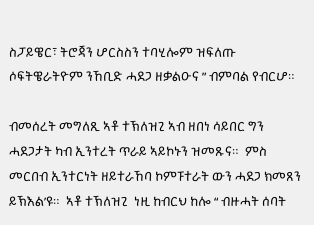ስፓይዌር፣ ትሮጃን ሆርስስን ተባሂሎም ዝፍለጡ ሶፍትዌራትዮም ንኸቢድ ሓደጋ ዘቃልዑና ” ብምባል የብርሆ።

ብመሰረት መግለጺ ኣቶ ተኽለዝጊ ኣብ ዘበነ ሳይበር ግን ሓደጋታት ካብ ኢንተረት ጥራይ ኣይኮኑን ዝመጹና።  ምስ መርበብ ኢንተርነት ዘይተራኸባ ኮምፑተራት ውን ሓደጋ ክመጸን ይኽእል’ዩ።  ኣቶ ተኽለዝጊ  ነዚ ከብርህ ከሎ “ ብዙሓት ሰባት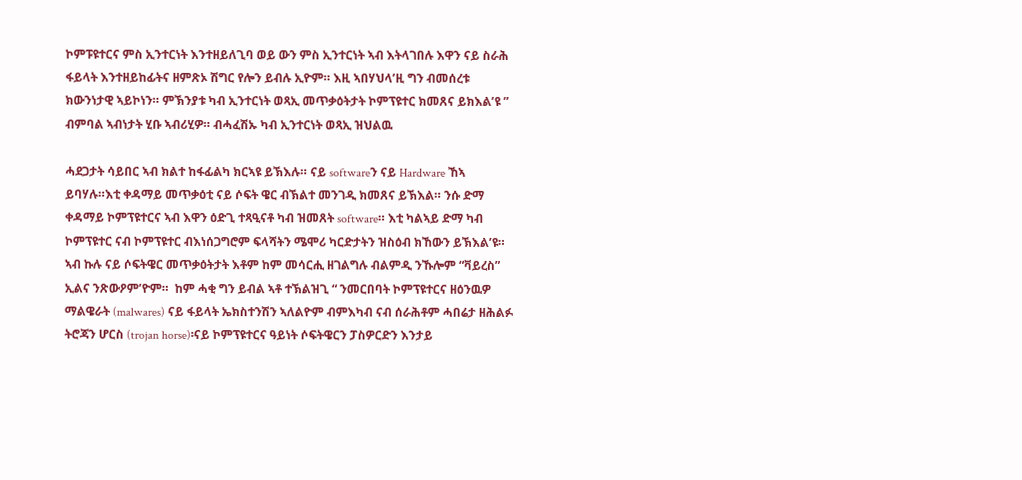ኮምፑዩተርና ምስ ኢንተርነት እንተዘይለጊባ ወይ ውን ምስ ኢንተርነት ኣብ እትላገበሉ እዋን ናይ ስራሕ ፋይላት እንተዘይከፊትና ዘምጽኦ ሽግር የሎን ይብሉ ኢዮም። እዚ ኣበሃህላ’ዚ ግን ብመሰረቱ ክውንነታዊ ኣይኮነን። ምኽንያቱ ካብ ኢንተርነት ወጻኢ መጥቃዕትታት ኮምፕዩተር ክመጸና ይክእል’ዩ ”  ብምባል ኣብነታት ሂቡ ኣብሪሂዎ። ብሓፈሽኡ ካብ ኢንተርነት ወጻኢ ዝህልዉ

ሓደጋታት ሳይበር ኣብ ክልተ ከፋፊልካ ክርኣዩ ይኽእሉ። ናይ softwareን ናይ Hardware ኸኣ ይባሃሉ።እቲ ቀዳማይ መጥቃዕቲ ናይ ሶፍት ዌር ብኽልተ መንገዲ ክመጸና ይኽእል። ንሱ ድማ ቀዳማይ ኮምፕዩተርና ኣብ እዋን ዕድጊ ተጻዒናቶ ካብ ዝመጸት software። እቲ ካልኣይ ድማ ካብ ኮምፕዩተር ናብ ኮምፕዩተር ብእነሰጋግሮም ፍላሻትን ሜሞሪ ካርድታትን ዝስዕብ ክኸውን ይኽእል’ዩ። ኣብ ኩሉ ናይ ሶፍትዌር መጥቃዕትታት እቶም ከም መሳርሒ ዘገልግሉ ብልምዲ ንኹሎም “ቫይረስ” ኢልና ንጽውዖም’ዮም።  ከም ሓቂ ግን ይብል ኣቶ ተኽልዝጊ “ ንመርበባት ኮምፕዩተርና ዘዕንዉዎ ማልዌራት (malwares) ናይ ፋይላት ኤክስተንሽን ኣለልዮም ብምእካብ ናብ ሰራሕቶም ሓበሬታ ዘሕልፉ ትሮጃን ሆርስ (trojan horse)፡ናይ ኮምፕዩተርና ዓይነት ሶፍትዌርን ፓስዎርድን እንታይ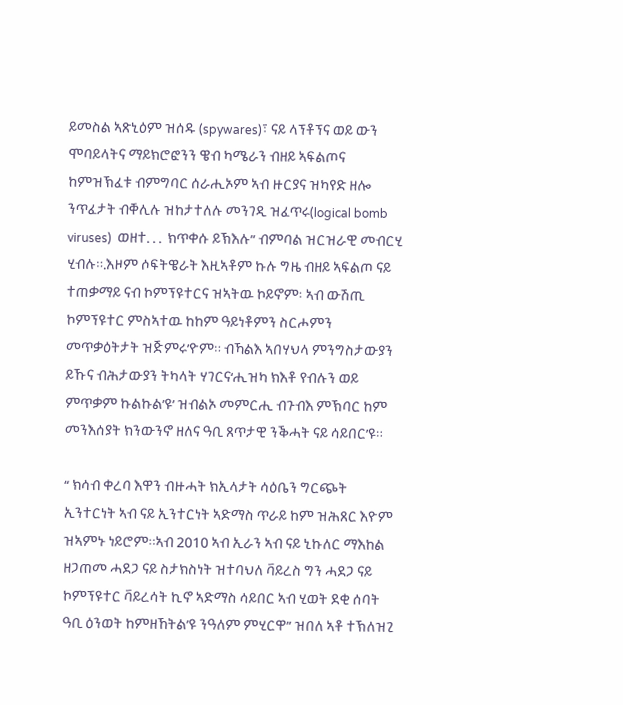ይመስል ኣጽኒዕም ዝሰዱ (spywares)፣ ናይ ላፕቶፕና ወይ ውን ሞባይላትና ማይክሮፎንን ዌብ ካሜራን ብዘይ ኣፍልጦና ከምዝኽፈቱ ብምግባር ሰራሒኦም ኣብ ዙርያና ዝካየድ ዘሎ ንጥፈታት ብቐሊሉ ዝከታተለሉ መንገዲ ዝፈጥሩ(logical bomb viruses)  ወዘተ. . .  ክጥቀሱ ይኽእሉ” ብምባል ዝርዝራዊ መብርሂ ሂብሉ።.እዞም ሶፍትዌራት እዚኣቶም ኩሉ ግዜ ብዘይ ኣፍልጦ ናይ ተጠቃማይ ናብ ኮምፕዩተርና ዝኣትዉ ኮይኖም፡ ኣብ ውሽጢ ኮምፕዩተር ምስኣተዉ ከከም ዓይነቶምን ስርሖምን መጥቃዕትታት ዝጅምሩ’ዮም። ብኻልእ ኣበሃህላ ምንግስታውያን ይኹና ብሕታውያን ትካላት ሃገርና‘ሒዝካ ክእቶ የብሉን ወይ ምጥቃም ኩልኩል’ዩ’ ዝብልኦ መምርሒ ብጉብእ ምኽባር ከም መንእሰያት ክንውንኖ ዘለና ዓቢ ጸጥታዊ ንቕሓት ናይ ሳይበር’ዩ።

“ ክሳብ ቀረባ እዋን ብዙሓት ክኢላታት ሳዕቤን ግርጭት ኢንተርነት ኣብ ናይ ኢንተርነት ኣድማስ ጥራይ ከም ዝሕጸር እዮም ዝኣምኑ ነይሮም።ኣብ 2010 ኣብ ኢራን ኣብ ናይ ኒኩለር ማእከል ዘጋጠመ ሓደጋ ናይ ስታክስነት ዝተባህለ ቫይረስ ግን ሓደጋ ናይ ኮምፕዩተር ቫይረሳት ኪኖ ኣድማስ ሳይበር ኣብ ሂወት ደቂ ሰባት ዓቢ ዕንወት ከምዘኸትል’ዩ ንዓለም ምሂርዋ” ዝበለ ኣቶ ተኽለዝጊ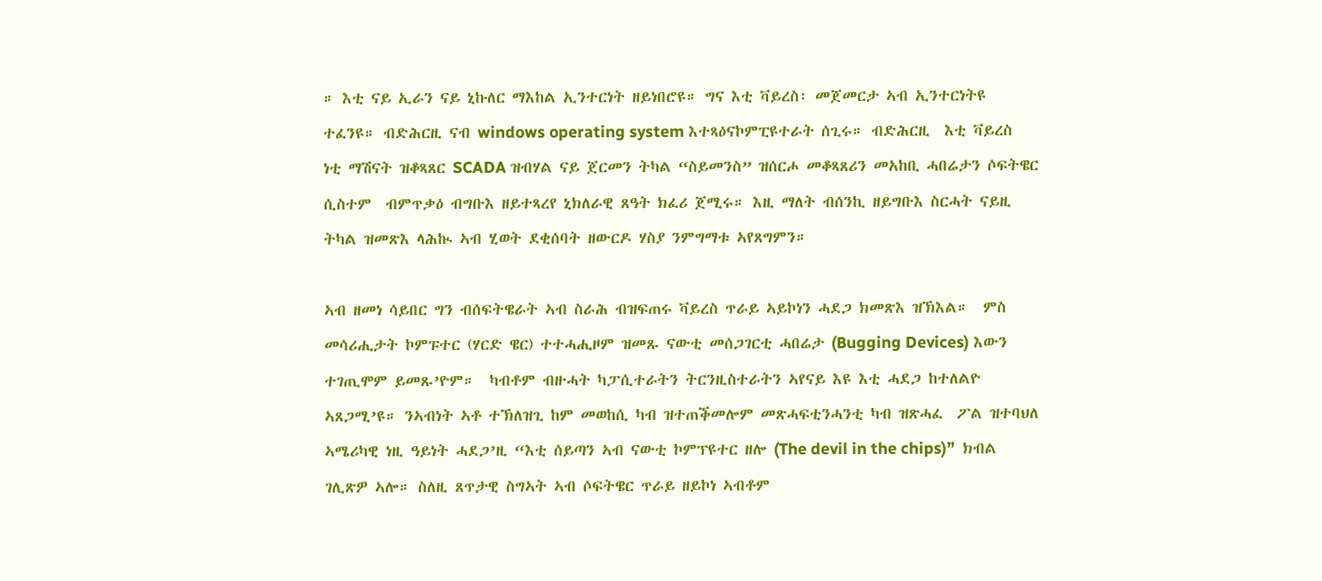። እቲ ናይ ኢራን ናይ ኒኩለር ማእከል ኢንተርነት ዘይነበሮዩ። ግና እቲ ቫይረስ፡ መጀመርታ ኣብ ኢንተርነትዩ ተፈንዩ። ብድሕርዚ ናብ windows operating system እተጻዕናኮምፒዩተራት ሰጊሩ። ብድሕርዚ  እቲ ቫይረስ ነቲ ማሽናት ዝቆጻጸር SCADA ዝብሃል ናይ ጀርመን ትካል “ስይመንስ” ዝሰርሖ መቆጻጸሪን መአከቢ ሓበሬታን ሶፍትዌር ሲስተም  ብምጥቃዕ ብግቡእ ዘይተጻረየ ኒክለራዊ ጸዓት ክፈሪ ጀሚሩ። እዚ ማለት ብሰንኪ ዘይግቡእ ስርሓት ናይዚ ትካል ዝመጽእ ላሕኲ ኣብ ሂወት ደቂሰባት ዘውርዶ ሃስያ ንምግማቱ ኣየጸግምን።

ኣብ ዘመነ ሳይበር ግን ብሰፍትዌራት ኣብ ስራሕ ብዝፍጠሩ ቫይረስ ጥራይ ኣይኮነን ሓደጋ ክመጽእ ዝኽእል።  ምስ  መሳሪሒታት ኮምፑተር (ሃርድ ዌር) ተተሓሒዞም ዝመጹ ናውቲ መሰጋገርቲ ሓበሬታ (Bugging Devices) እውን ተገጢሞም ይመጹ’ዮም።  ካብቶም ብዙሓት ካፓሲተራትን ትርንዚስተራትን ኣየናይ እዩ እቲ ሓደጋ ከተለልዮ ኣጸጋሚ’ዩ። ንኣብነት ኣቶ ተኽለዝጊ ከም መወከሲ ካብ ዝተጠቕመሎም መጽሓፍቲንሓንቲ ካብ ዝጽሓፈ  ፖል ዝተባህለ ኣሜሪካዊ ነዚ ዓይነት ሓደጋ’ዚ “እቲ ሰይጣን ኣብ ናውቲ ኮምፕዩተር ዘሎ (The devil in the chips)”  ክብል ገሊጽዎ ኣሎ። ስለዚ ጸጥታዊ ስግኣት ኣብ ሶፍትዌር ጥራይ ዘይኮነ ኣብቶም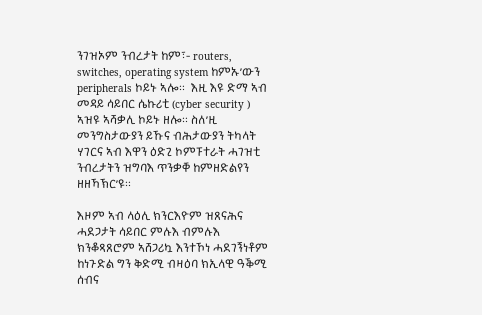ንገዝኦም ንብረታት ከም፣- routers, switches, operating system ከምኡ’ውን peripherals ኮይኑ ኣሎ።  እዚ እዩ ድማ ኣብ መዳይ ሳይበር ሴኩሪቲ (cyber security ) ኣዝዩ ኣሻቃሊ ኮይኑ ዘሎ። ስለ’ዚ መንግስታውያን ይኹና ብሕታውያን ትካላት ሃገርና ኣብ እዋን ዕድጊ ኮምፑተራት ሓገዝቲ ንብረታትን ዝግባእ ጥንቃቐ ከምዘድልየን ዘዘኻኽር’ዩ።

እዞም ኣብ ላዕሊ ክንርእዮም ዝጸናሕና ሓደጋታት ሳይበር ምሉእ ብምሉእ ክንቆጻጸሮም ኣሸጋሪኳ እንተኾነ ሓደገኝነቶም ከነጉድል ግን ቅድሚ ብዛዕባ ክኢላዊ ዓቕሚ ሰብና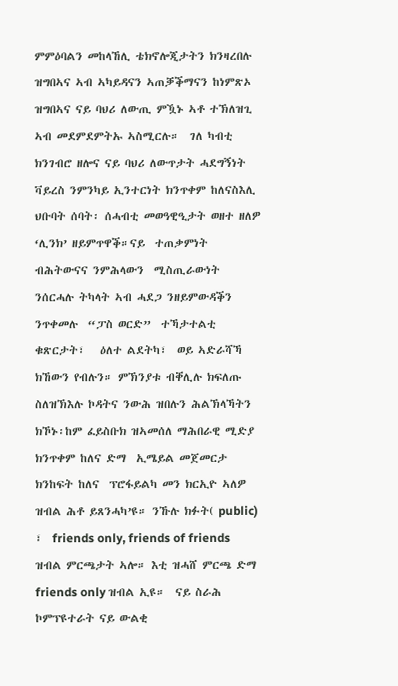ምምዕባልን መከላኸሊ ቴክኖሎጂታትን ክንዛረበሉ ዝግበኣና ኣብ ኣካይዳናን ኣጠቓቕማናን ከነምጽኦ ዝግበኣና ናይ ባህሪ ለውጢ ምዃኑ ኣቶ ተኽለዝጊ ኣብ መደምደምትኡ ኣስሚርሉ።  ገለ ካብቲ ክንገብሮ ዘሎና ናይ ባህሪ ለውጥታት ሓደግኝነት ቫይረስ ንምንካይ ኢንተርነት ክንጥቀም ከለናስእሊ ህቡባት ሰባት፡ ሰሓብቲ መወዓዊዒታት ወዘተ ዘለዎ ‘ሊንክ’ ዘይምጥዋቕ።ናይ  ተጠቃምነት ብሕትውናና ንምሕላውን  ሚስጢራውነት ንሰርሓሉ ትካላት ኣብ ሓደጋ ንዘይምውዳቕን  ንጥቀመሉ  “ፓስ ወርድ”  ተኻታተልቲ ቁጽርታት፣   ዕለተ ልደትካ፣  ወይ ኣድራሻኻ  ክኸውን የብሉን። ምኽንያቱ ብቐሊሉ ክፍለጡ ስለዝኽእሉ ኮዳትና ንውሕ ዝበሉን ሕልኽላኻትን ክኾኑ፡ከም ፈይስቡክ ዝኣመሰለ ማሕበራዊ ሚድያ ክንጥቀም ከለና ድማ  ኢሜይል መጀመርታ ክንከፍት ከለና  ፕሮፋይልካ መን ክርኢዮ ኣለዎ ዝብል ሕቶ ይጸንሓካ’ዩ። ንኹሉ ክፉት( public) ፣  friends only, friends of friends ዝብል ምርጫታት ኣሎ። እቲ ዝሓሸ ምርጫ ድማ friends only ዝብል ኢዩ።  ናይ ስራሕ ኮምፕዩተራት ናይ ውልቂ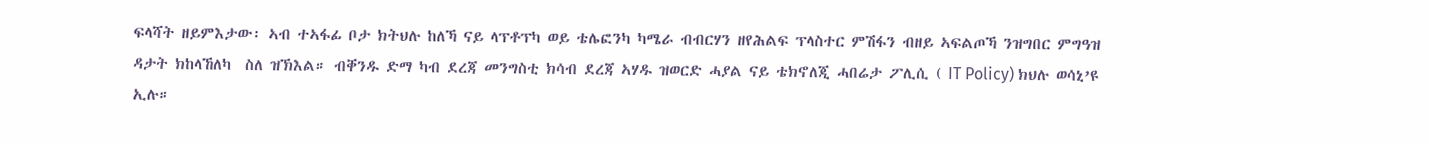ፍላሻት ዘይምእታው፡ ኣብ ተኣፋፊ ቦታ ክትህሉ ከለኻ ናይ ላፕቶፕካ ወይ ቴሌፎንካ ካሜራ ብብርሃን ዘየሕልፍ ፕላስተር ምሽፋን ብዘይ ኣፍልጦኻ ንዝግበር ምግዓዝ ዳታት ክከላኸለካ  ስለ ዝኽእል። ብቐንዱ ድማ ካብ ደረጃ መንግስቲ ክሳብ ደረጃ ኣሃዱ ዝወርድ ሓያል ናይ ቴክኖለጂ ሓበሬታ ፖሊሲ ( IT Policy) ክህሉ ወሳኒ’ዩ ኢሉ።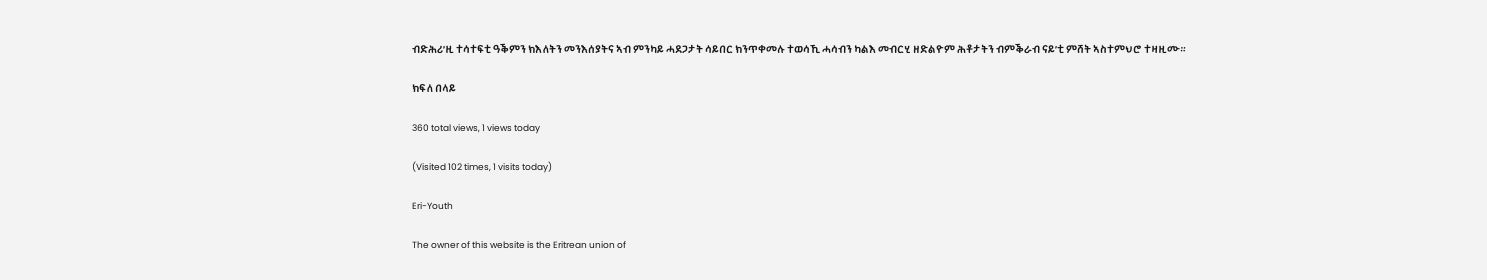ብድሕሪ’ዚ ተሳተፍቲ ዓቕምን ክእለትን መንእሰያትና ኣብ ምንካይ ሓደጋታት ሳይበር ክንጥቀመሉ ተወሳኺ ሓሳብን ካልእ መብርሂ ዘድልዮም ሕቶታትን ብምቕራብ ናይ’ቲ ምሸት ኣስተምህሮ ተዛዚሙ።

ክፍለ በላይ

360 total views, 1 views today

(Visited 102 times, 1 visits today)

Eri-Youth

The owner of this website is the Eritrean union of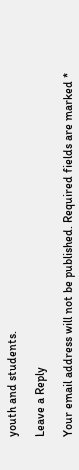youth and students.

Leave a Reply

Your email address will not be published. Required fields are marked *